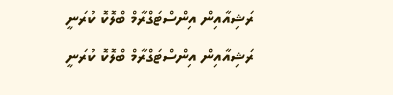ރަޝިއާއިން އިންސްޓަގްރާމް ބްލޮކޮ ކުރަނީ
ރަޝިއާއިން އިންސްޓަގްރާމް ބްލޮކޮ ކުރަނީ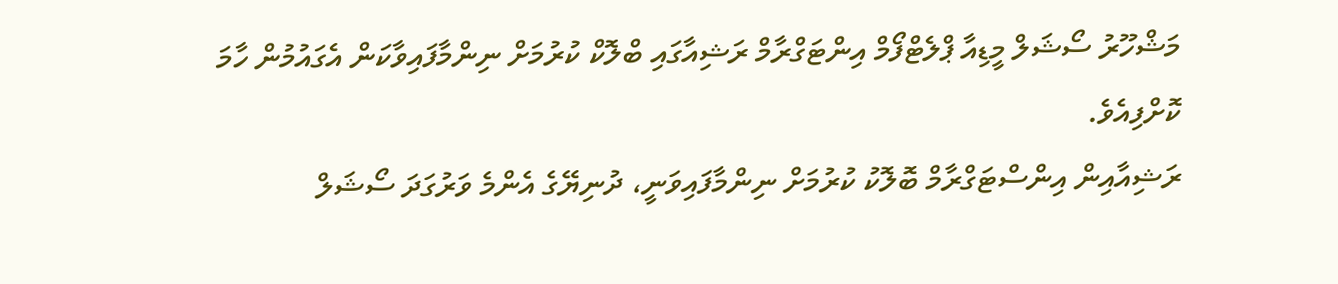މަޝްހޫރު ސޯޝަލް މީޑިއާ ޕްލެޓްފޯމް އިންޓަގްރާމް ރަޝިއާގައި ބްލޮކް ކުރުމަށް ނިންމާފައިވާކަން އެގައުމުން ހާމަ ކޮށްފިއެވެ.
ރަޝިއާއިން އިންސްޓަގްރާމް ބޮލޮކު ކުރުމަށް ނިންމާފައިވަނީ، ދުނިޔޭގެ އެންމެ ވަރުގަދަ ސޯޝަލް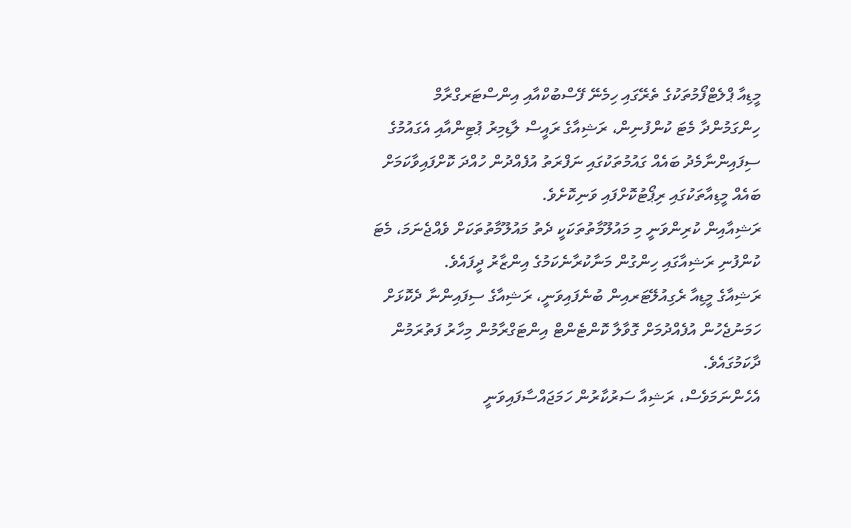މީޑިއާ ޕްލެޓްފޯމުތަކުގެ ތެރޭގައި ހިމެނޭ ފޭސްބުކްއާއި އިންސްޓަރގްރާމް ހިންގަމުންދާ މެޓަ ކުންފުނިން، ރަޝިއާގެ ރައީސް ލާޑިމިރު ޕުޓިންއާއި އެގައުމުގެ ސިފައިންނާމެދު ބައެއް ގައުމުތަކުގައި ނަފްރަތު އުފެއްދުން ހުއްދަ ކޮށްފައިވާކަމަށް ބައެއް މީޑިއާތަކުގައި ރިޕޯޓުކޮށްފައި ވަނިކޮށެވެ.
ރަޝިއާއިން ކުރިންވަނީ މި މައުލޫމާތުތަކަކީ ދެތު މައުލޫމާތުތަކަށް ވެއްޖެނަމަ، މެޓަ ކުންފުނި ރަޝިއާގައި ހިންގުން މަނާކުރާނެކަމުގެ އިންޒާރު ދީފައެވެ.
ރަޝިއާގެ މީޑިއާ ރެގިއުލޭޓަރއިން ބުނެފައިވަނީ، ރަޝިއާގެ ސިފައިންނާ ދެކޮޅަށް ހަމަނުޖެހުން އުފެއްދުމަށް ގޮވާލާ ކޮންޓެންޓް އިންޓަގްރާމުން މިހާރު ފަތުރަމުން ދާކަމުގައެވެ.
އެހެންނަމަވެސް، ރަޝިއާ ސަރުކާރުން ހަމަޖައްސާފައިވަނީ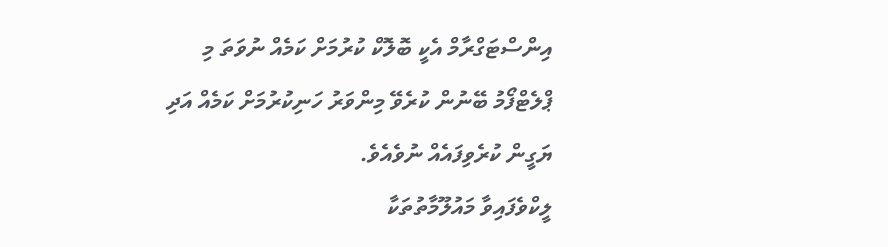އިންސްޓަގްރާމް އެކީ ބޮލޮކް ކުރުމަށް ކަމެއް ނުވަތަ މި ޕްލެޓްފޯމު ބޭނުން ކުރެވޭ މިންވަރު ހަނިކުރުމަށް ކަމެއް އަދި ޔަގީން ކުރެވިފައެއް ނުވެއެވެ.
ލީކްވެފައިވާ މައުލޫމާތުތަކާ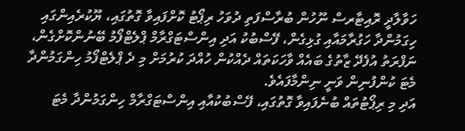ހަވާލާދީ ރޮއިޓާރސް ނޫހުން ބުރާސްފަތި ދުވަހު ރިޕޯޓު ކޮށްފައިވާ ގޮތުގައި، ޔޫކުރެއިންގައި ހިގަމުންދާ ހަގުރާމައާއި ގުޅިގެން، ފޭސްބުކު އަދި އިންސްޓަގްރާމް ޕްލެޓްފޯމު ބޭނުންކޮށްގެން، ނަފްރަތު އުފެދޭ ޒާތުގެ ބައެއް ވާހަކަތައް ދެއްކުން ހުއްދަ ކުރުމަށް މި ދެ ޕްލެޓްފޯމު ހިންގަމުންދާ މެޓަ ކުންފުނިން ވަނީ ނިންމާފައެވެ.
އަދި މި ރިޕޯޓުތައް ބުނެފައިވާ ގޮތުގައި، ފޭސްބުކުއާއި އިންސްޓަގްރާމް ހިންގަމުންދާ މެޓަ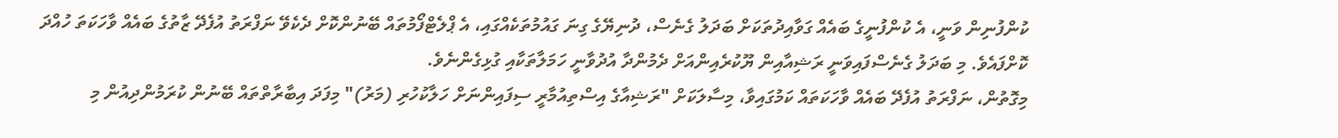ކުންފުނިން ވަނީ، އެ ކުންފުނީގެ ބައެއް ގަވާއިދުތަކަށް ބަދަލު ގެނެސް، ދުނިޔޭގެ ގިނަ ގައުމުތަކެއްގައި، އެ ޕްލެޓްފޯމުތައް ބޭނުންކޮށް ދެކެވޭ ނަފްރަތު އުފެދޭ ޒާތުގެ ބައެއް ވާހަކަތަ ހުއްދަ ކޮށްފައެވެ. މި ބަދަލު ގެނެސްފައިވަނީ ރަޝިއާއިން ޔޫކުރެއިންއަށް ދެމުންދާ އުދުވާނީ ހަމަލާތަކާއި ގުޅިގެންނެވެ.
މިގޮތުން، ނަފްރަތު އުފެދޭ ބައެއް ވާހަކަތައް ކަމުގައިވާ، މިސާލަކަށް "ރަޝިއާގެ އިސްތިއުމާރީ ސިފައިންނަށް ހަލާކުހުރި (މަރު)" މިފަދަ އިބާރާތްތައް ބޭނުން ކުރަމުންދިއުން މި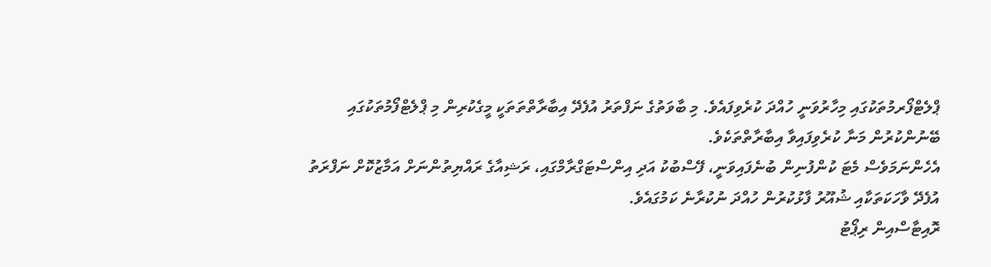ޕްލެޓްފޯރމުތަކުގައި މިހާރުވަނީ ހުއްދަ ކުރެވިފައެވެ. މި ބާވަތުގެ ނަފްތަރު އުފެދޭ އިބާރާތްތަތަކީ މީގެކުރިން މި ޕްލެޓްފޯމުތަކުގައި ބޭނުންކުރުން މަނާ ކުރެވިފައިވާ އިބާރާތްތަކެވެ.
އެހެންނަމަވެސް މެޓަ ކުންފުނިން ބުނެފައިވަނީ، ފޭސްބުކު އަދި އިންސްޓަގްރާމްގައި، ރަޝިއާގެ ރައްޔިތުންނަށް އަމާޒުކޮށް ނަފްރަތު އުފެދޭ ވާހަކަތަކާއި ޝުއޫރު ފާޅުކުރުން ހުއްދަ ނުކުރާނެ ކަމުގައެވެ.
ރޮއިޓާސްއިން ރިޕޯޓު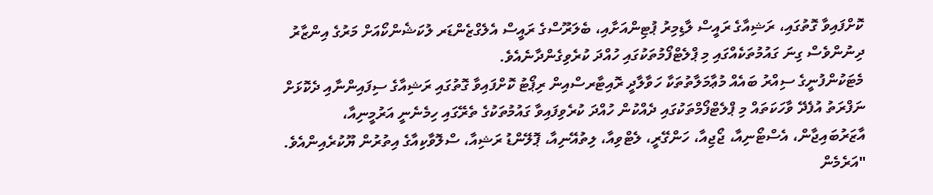ކޮށްފައިވާ ގޮތުގައި، ރަޝިއާގެ ރައީސް ލާޑިމިރު ޕުޓިންއަށާއި، ބެލަރޫސްގެ ރައީސް އެލެގްޒެންޑަރ ލުކަޝެންކޯއަށް މަރުގެ އިންޒާރު ދިނުންވެސް ގިނަ ގައުމުތަކެއްގައި މި ޕްލެޓްފޯމުތަކުގައި ހުއްދަ ކުރެވިގެންދާނެއެވެ.
މެޓަކުންފުނީގެ ސިއްރު ބައެއް މުޢާމަލާތުތަކާ ހަވާލާދީ ރޮއިޓާރސްއިން ރިޕޯޓު ކޮށްފައިވާ ގޮތުގައި ރަޝިއާގެ ސިފައިންނާއި ދެކޮޅަށް ނަފްރަތު އުފެދޭ ވާހަކަތައް މި ޕްލެޓްފޯމްތަކުގައި ދެއްކުން ހުއްދަ ކުރެވިފައިވާ ގައުމުތަކުގެ ތެރޭގައި ހިމެނެނީ އަރުމީނިއާ، އާޒަރުބައިޖާން، އެސްޓޯނިއާ، ޖޯޖިއާ، ހަންގޭރީ، ލެޓްވިއާ، ލިތުއޭނިއާ، ޕޮލޭންޑު ރަޝިއާ، ސްލޮވާކިއާގެ އިތުރުން ޔޫކުރެއިންއެވެ.
"އަރެމެން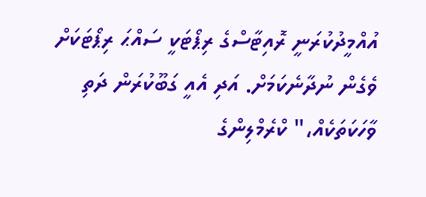އުއްމީދުކުރަނީ ރޮއިޓާސްގެ ރިޕޯޓަކީ ސައްޙަ ރިޕޯޓަކަށް ވެގެން ނުދާނެކަމަށް. އަދި އެއީ ގަބޫކުރަން ދަތި ވާހަކަތަކެއް،" ކްރެމްލިންގެ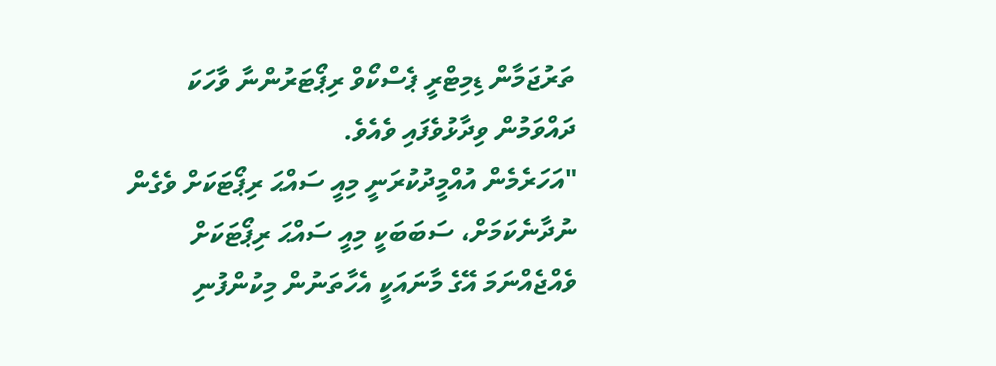ތަރުޖަމާން ޑިމިޓްރީ ޕެސްކޯވް ރިޕޯޓަރުންނާ ވާހަކަ ދައްވަމުން ވިދާޅުވެފައި ވެއެވެ.
"އަހަރެމެން އުއްމީދުކުރަނީ މިއީ ސައްޙަ ރިޕޯޓަކަށް ވެގެން ނުދާނެކަމަށް، ސަބަބަކީ މިއީ ސައްޙަ ރިޕޯޓަކަށް ވެއްޖެއްނަމަ އޭގެ މާނައަކީ އެހާތަނުން މިކުންފުނި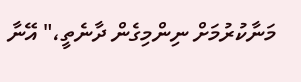މަނާކުރުމަށް ނިންމިގެން ދާނެތީ،" އޭނާ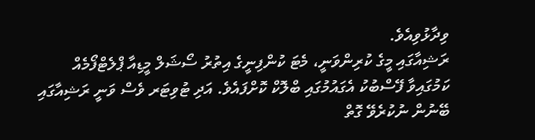ވިދާޅުވިއެވެ.
ރަޝިއާގައި މީގެ ކުރިންވަނީ، މެޓަ ކުންފިނީގެ އިތުރު ސޯޝަލް މީޑިއާ ޕްލެޓްފޯމެއް ކަމުގައިވާ ފޭސްބުކު އެގައުމުގައި ބްލޮކް ކޮށްފައެވެ. އަދި ޓުވިޓަރ ވެސް ވަނީ ރަޝިއާގައި ބޭނުން ނުކުރެވޭ ގޮތް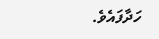ހަދާފައެވެ.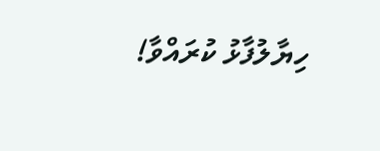ހިޔާލުފާޅު ކުރައްވާ!